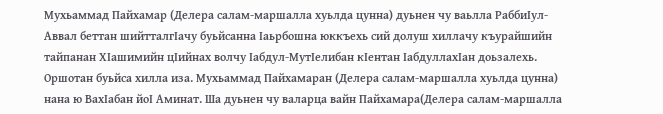Мухьаммад Пайхамар (Делера салам-маршалла хуьлда цунна) дуьнен чу ваьлла РаббиIул-Аввал беттан шийтталгIачу буьйсанна Iаьрбошна юккъехь сий долуш хиллачу къурайшийн тайпанан ХIашимийн цIийнах волчу Iабдул-МутIелибан кIентан IабдуллахIан доьзалехь. Оршотан буьйса хилла иза. Мухьаммад Пайхамаран (Делера салам-маршалла хуьлда цунна) нана ю ВахIабан йоI Аминат. Ша дуьнен чу валарца вайн Пайхамара(Делера салам-маршалла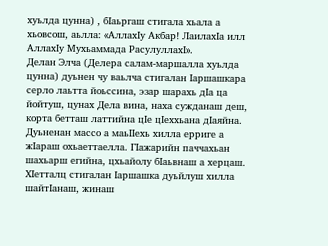хуьлда цунна) , бIаьргаш стигала хьала а хьовсош, аьлла: «АллахIу Акбар! ЛаилахIа илл АллахIу Мухьаммада РасулуллахI».
Делан Элча (Делера салам-маршалла хуьлда цунна) дуьнен чу ваьлча стигалан Iаршашкара серло лаьтта йоьссина, эзар шарахь дIа ца йойтуш, цунах Дела вина, наха сужданаш деш, корта бетташ латтийна цIе цIеххьана дIаяйна. Дуьненан массо а маьIIехь хилла ерриге а жIараш охьаеттаелла. ГIажарийн паччахьан шахьарш егийна, цхьайолу бIаьвнаш а херцаш. ХIетталц стигалан Iаршашка дуьйлуш хилла шайтIанаш, жинаш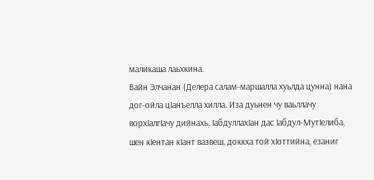маликаша лаьхкина.
Вайн Элчанан (Делера салам-маршалла хуьлда цунна) нана дог-ойла цIанъелла хилла. Иза дуьнен чу ваьллачу ворхIалгIачу дийнахь, IабдуллахIан дас Iабдул-МутIелиба, шен кIентан кIант вазвеш, доккха той хIоттийна, езаниг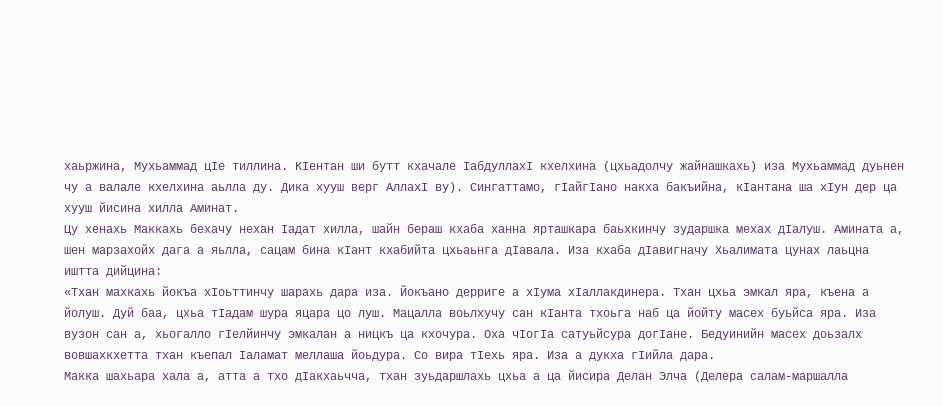хаьржина, Мухьаммад цIе тиллина. КIентан ши бутт кхачале IабдуллахI кхелхина (цхьадолчу жайнашкахь) иза Мухьаммад дуьнен чу а валале кхелхина аьлла ду. Дика хууш верг АллахI ву). Сингаттамо, гIайгIано накха бакъийна, кIантана ша хIун дер ца хууш йисина хилла Аминат.
Цу хенахь Маккахь бехачу нехан Iадат хилла, шайн бераш кхаба ханна ярташкара баьхкинчу зударшка мехах дIалуш. Амината а, шен марзахойх дага а яьлла, сацам бина кIант кхабийта цхьаьнга дIавала. Иза кхаба дIавигначу Хьалимата цунах лаьцна иштта дийцина:
«Тхан махкахь йокъа хIоьттинчу шарахь дара иза. Йокъано дерриге а хIума хIаллакдинера. Тхан цхьа эмкал яра, къена а йолуш. Дуй баа, цхьа тIадам шура яцара цо луш. Мацалла воьлхучу сан кIанта тхоьга наб ца йойту масех буьйса яра. Иза вузон сан а, хьогалло гIелйинчу эмкалан а ницкъ ца кхочура. Оха чIогIа сатуьйсура догIане. Бедуинийн масех доьзалх вовшахкхетта тхан къепал Iаламат меллаша йоьдура. Со вира тIехь яра. Иза а дукха гIийла дара.
Макка шахьара хала а, атта а тхо дIакхаьчча, тхан зуьдаршлахь цхьа а ца йисира Делан Элча (Делера салам-маршалла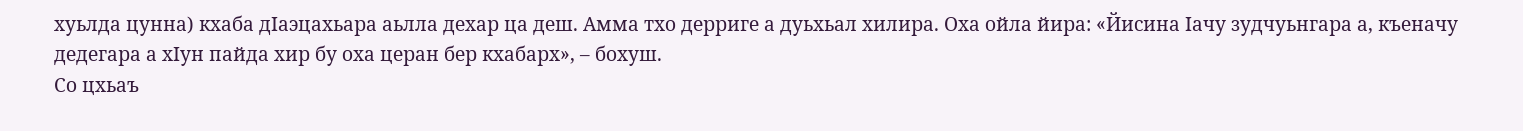хуьлда цунна) кхаба дIаэцахьара аьлла дехар ца деш. Амма тхо дерриге а дуьхьал хилира. Оха ойла йира: «Йисина Iачу зудчуьнгара а, къеначу дедегара а хIун пайда хир бу оха церан бер кхабарх», – бохуш.
Со цхьаъ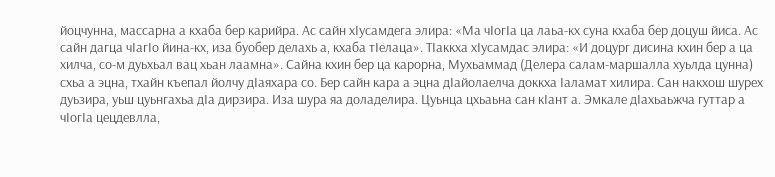йоцчунна, массарна а кхаба бер карийра. Ас сайн хIусамдега элира: «Ма чIогIа ца лаьа-кх суна кхаба бер доцуш йиса. Ас сайн дагца чIагIо йина-кх, иза буобер делахь а, кхаба тIелаца». ТIаккха хIусамдас элира: «И доцург дисина кхин бер а ца хилча, со-м дуьхьал вац хьан лаамна». Сайна кхин бер ца карорна, Мухьаммад (Делера салам-маршалла хуьлда цунна) схьа а эцна, тхайн къепал йолчу дIаяхара со. Бер сайн кара а эцна дIайолаелча доккха Iаламат хилира. Сан накхош шурех дуьзира, уьш цуьнгахьа дIа дирзира. Иза шура яа доладелира. Цуьнца цхьаьна сан кIант а. Эмкале дIахьаьжча гуттар а чIогIа цецдевлла,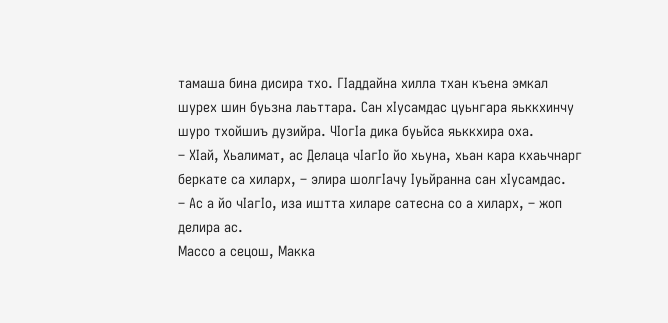тамаша бина дисира тхо. ГIаддайна хилла тхан къена эмкал шурех шин буьзна лаьттара. Сан хIусамдас цуьнгара яьккхинчу шуро тхойшиъ дузийра. ЧIогIа дика буьйса яьккхира оха.
– ХIай, Хьалимат, ас Делаца чIагIо йо хьуна, хьан кара кхаьчнарг беркате са хиларх, – элира шолгIачу Iуьйранна сан хIусамдас.
– Ас а йо чIагIо, иза иштта хиларе сатесна со а хиларх, – жоп делира ас.
Массо а сецош, Макка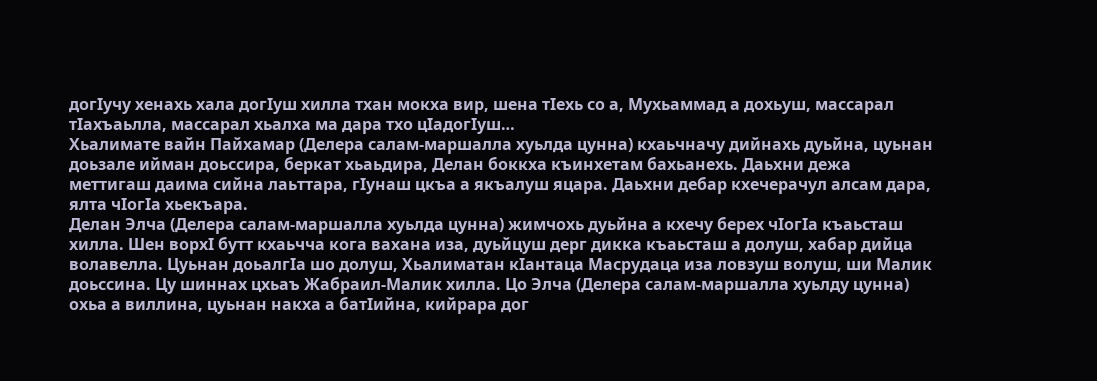догIучу хенахь хала догIуш хилла тхан мокха вир, шена тIехь со а, Мухьаммад а дохьуш, массарал тIахъаьлла, массарал хьалха ма дара тхо цIадогIуш…
Хьалимате вайн Пайхамар (Делера салам-маршалла хуьлда цунна) кхаьчначу дийнахь дуьйна, цуьнан доьзале ийман доьссира, беркат хьаьдира, Делан боккха къинхетам бахьанехь. Даьхни дежа меттигаш даима сийна лаьттара, гIунаш цкъа а якъалуш яцара. Даьхни дебар кхечерачул алсам дара, ялта чIогIа хьекъара.
Делан Элча (Делера салам-маршалла хуьлда цунна) жимчохь дуьйна а кхечу берех чIогIа къаьсташ хилла. Шен ворхI бутт кхаьчча кога вахана иза, дуьйцуш дерг дикка къаьсташ а долуш, хабар дийца волавелла. Цуьнан доьалгIа шо долуш, Хьалиматан кIантаца Масрудаца иза ловзуш волуш, ши Малик доьссина. Цу шиннах цхьаъ Жабраил-Малик хилла. Цо Элча (Делера салам-маршалла хуьлду цунна) охьа а виллина, цуьнан накха а батIийна, кийрара дог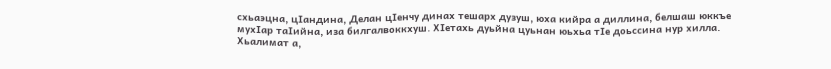схьаэцна, цIандина, Делан цIенчу динах тешарх дузуш, юха кийра а диллина, белшаш юккъе мухIар таIийна, иза билгалвоккхуш. ХIетахь дуьйна цуьнан юьхьа тIе доьссина нур хилла.
Хьалимат а,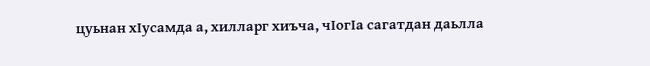цуьнан хIусамда а, хилларг хиъча, чIогIа сагатдан даьлла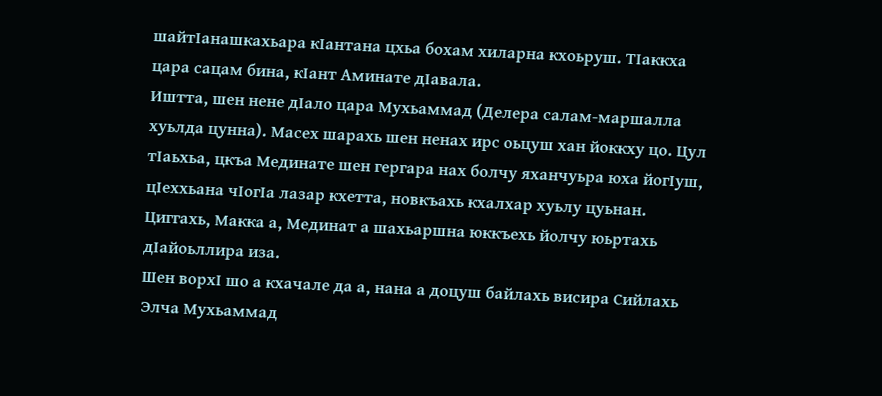шайтIанашкахьара кIантана цхьа бохам хиларна кхоьруш. ТIаккха цара сацам бина, кIант Аминате дIавала.
Иштта, шен нене дIало цара Мухьаммад (Делера салам-маршалла хуьлда цунна). Масех шарахь шен ненах ирс оьцуш хан йоккху цо. Цул тIаьхьа, цкъа Мединате шен гергара нах болчу яханчуьра юха йогIуш, цIеххьана чIогIа лазар кхетта, новкъахь кхалхар хуьлу цуьнан. Циггахь, Макка а, Мединат а шахьаршна юккъехь йолчу юьртахь дIайоьллира иза.
Шен ворхI шо а кхачале да а, нана а доцуш байлахь висира Сийлахь Элча Мухьаммад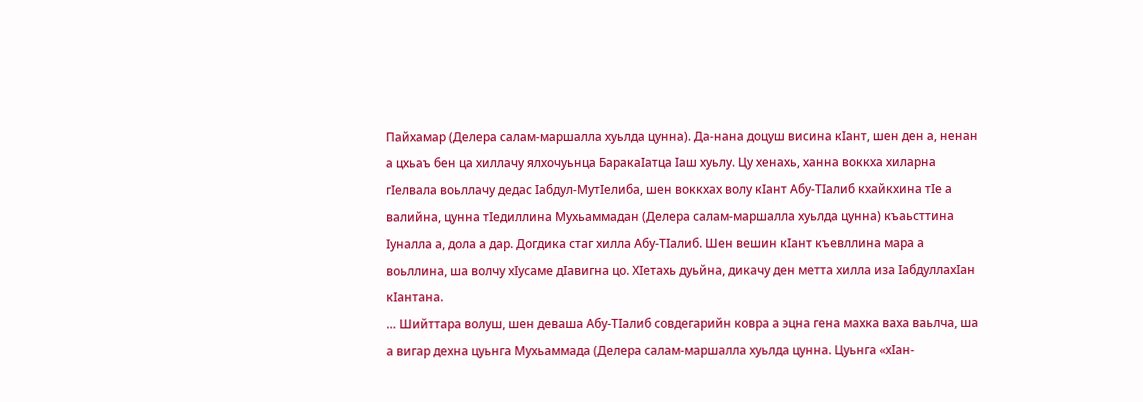Пайхамар (Делера салам-маршалла хуьлда цунна). Да-нана доцуш висина кIант, шен ден а, ненан а цхьаъ бен ца хиллачу ялхочуьнца БаракаIатца Iаш хуьлу. Цу хенахь, ханна воккха хиларна гIелвала воьллачу дедас Iабдул-МутIелиба, шен воккхах волу кIант Абу-ТIалиб кхайкхина тIе а валийна, цунна тIедиллина Мухьаммадан (Делера салам-маршалла хуьлда цунна) къаьсттина Iуналла а, дола а дар. Догдика стаг хилла Абу-ТIалиб. Шен вешин кIант къевллина мара а воьллина, ша волчу хIусаме дIавигна цо. ХIетахь дуьйна, дикачу ден метта хилла иза IабдуллахIан кIантана.
… Шийттара волуш, шен деваша Абу-ТIалиб совдегарийн ковра а эцна гена махка ваха ваьлча, ша а вигар дехна цуьнга Мухьаммада (Делера салам-маршалла хуьлда цунна. Цуьнга «хIан-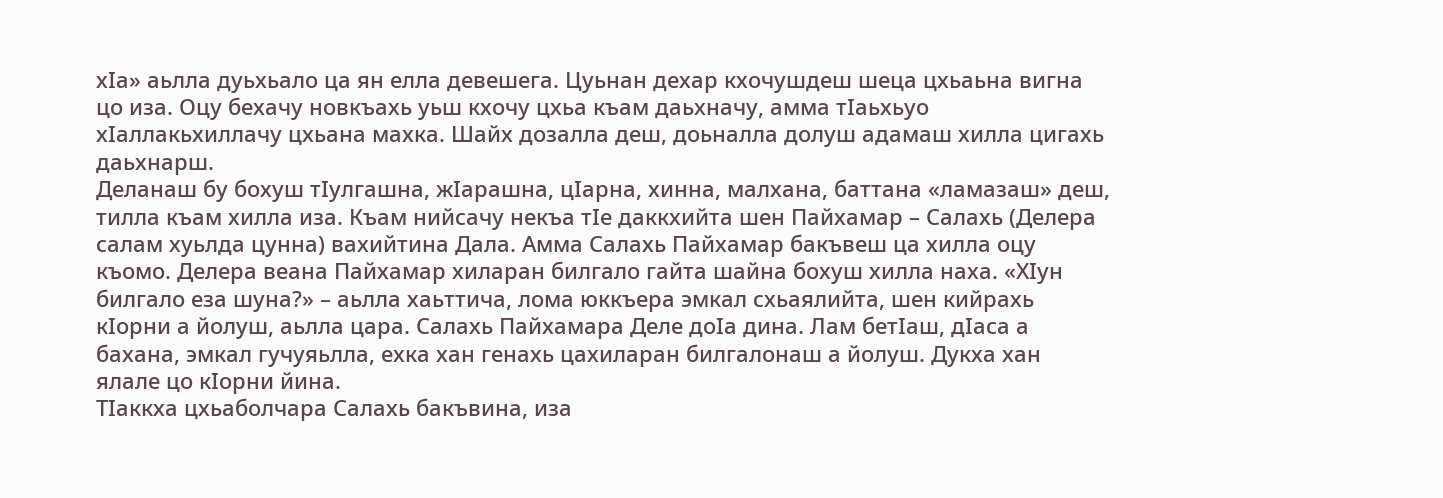хIа» аьлла дуьхьало ца ян елла девешега. Цуьнан дехар кхочушдеш шеца цхьаьна вигна цо иза. Оцу бехачу новкъахь уьш кхочу цхьа къам даьхначу, амма тIаьхьуо хIаллакьхиллачу цхьана махка. Шайх дозалла деш, доьналла долуш адамаш хилла цигахь даьхнарш.
Деланаш бу бохуш тIулгашна, жIарашна, цIарна, хинна, малхана, баттана «ламазаш» деш, тилла къам хилла иза. Къам нийсачу некъа тIе даккхийта шен Пайхамар – Салахь (Делера салам хуьлда цунна) вахийтина Дала. Амма Салахь Пайхамар бакъвеш ца хилла оцу къомо. Делера веана Пайхамар хиларан билгало гайта шайна бохуш хилла наха. «ХIун билгало еза шуна?» – аьлла хаьттича, лома юккъера эмкал схьаялийта, шен кийрахь кIорни а йолуш, аьлла цара. Салахь Пайхамара Деле доIа дина. Лам бетIаш, дIаса а бахана, эмкал гучуяьлла, ехка хан генахь цахиларан билгалонаш а йолуш. Дукха хан ялале цо кIорни йина.
ТIаккха цхьаболчара Салахь бакъвина, иза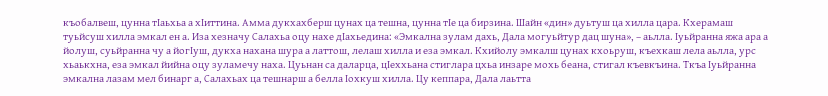къобалвеш, цунна тIаьхьа а хIиттина. Амма дукхахберш цунах ца тешна, цунна тIе ца бирзина. Шайн «дин» дуьтуш ца хилла цара. Кхерамаш туьйсуш хилла эмкал ен а. Иза хезначу Салахьа оцу нахе дIахьедина: «Эмкална зулам дахь, Дала могуьйтур дац шуна», – аьлла. Iуьйранна яжа ара а йолуш, суьйранна чу а йогIуш, дукха нахана шура а латтош, лелаш хилла и еза эмкал. Кхийолу эмкалш цунах кхоьруш, къехкаш лела аьлла, урс хьаькхна, еза эмкал йийна оцу зуламечу наха. Цуьнан са даларца, цIеххьана стиглара цхьа инзаре мохь беана, стигал къевкъина. Ткъа Iуьйранна эмкална лазам мел бинарг а, Салахьах ца тешнарш а белла Iохкуш хилла. Цу кеппара, Дала лаьтта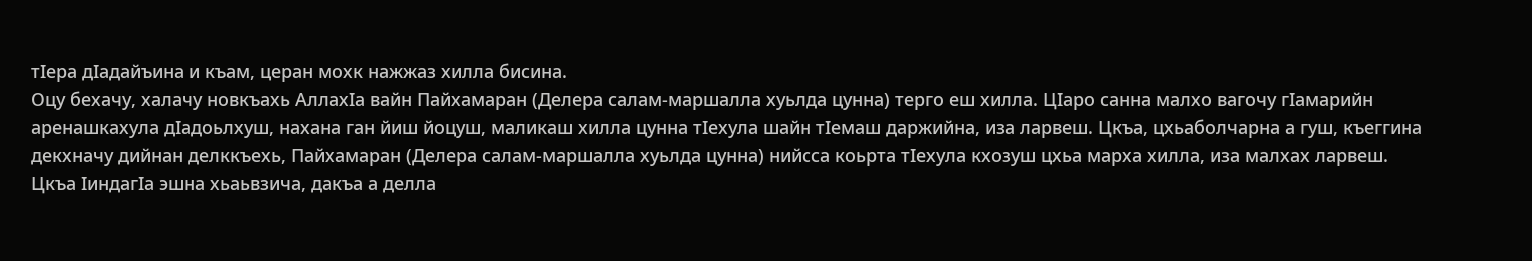тIера дIадайъина и къам, церан мохк нажжаз хилла бисина.
Оцу бехачу, халачу новкъахь АллахIа вайн Пайхамаран (Делера салам-маршалла хуьлда цунна) терго еш хилла. ЦIаро санна малхо вагочу гIамарийн аренашкахула дIадоьлхуш, нахана ган йиш йоцуш, маликаш хилла цунна тIехула шайн тIемаш даржийна, иза ларвеш. Цкъа, цхьаболчарна а гуш, къеггина декхначу дийнан делккъехь, Пайхамаран (Делера салам-маршалла хуьлда цунна) нийсса коьрта тIехула кхозуш цхьа марха хилла, иза малхах ларвеш. Цкъа IиндагIа эшна хьаьвзича, дакъа а делла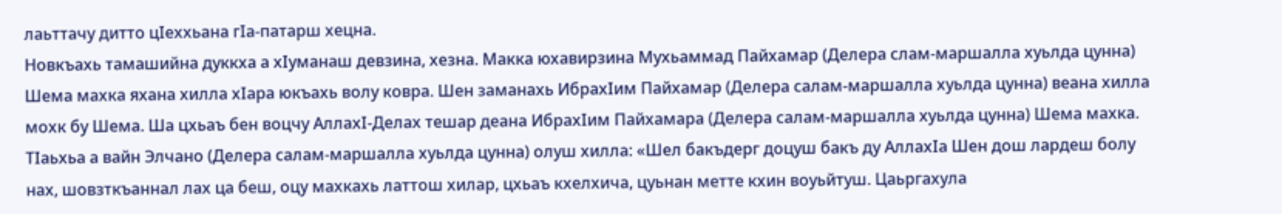лаьттачу дитто цIеххьана гIа-патарш хецна.
Новкъахь тамашийна дуккха а хIуманаш девзина, хезна. Макка юхавирзина Мухьаммад Пайхамар (Делера слам-маршалла хуьлда цунна) Шема махка яхана хилла хIара юкъахь волу ковра. Шен заманахь ИбрахIим Пайхамар (Делера салам-маршалла хуьлда цунна) веана хилла мохк бу Шема. Ша цхьаъ бен воцчу АллахI-Делах тешар деана ИбрахIим Пайхамара (Делера салам-маршалла хуьлда цунна) Шема махка. ТIаьхьа а вайн Элчано (Делера салам-маршалла хуьлда цунна) олуш хилла: «Шел бакъдерг доцуш бакъ ду АллахIа Шен дош лардеш болу нах, шовзткъаннал лах ца беш, оцу махкахь латтош хилар, цхьаъ кхелхича, цуьнан метте кхин воуьйтуш. Цаьргахула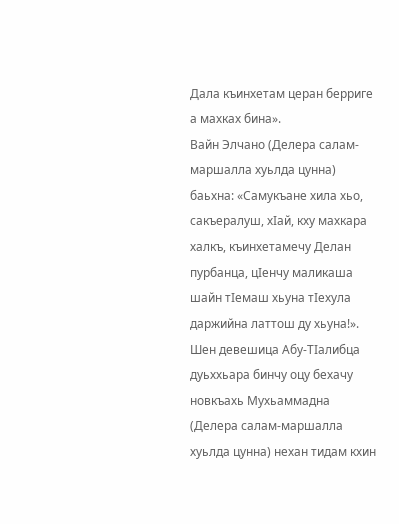Дала къинхетам церан берриге а махках бина».
Вайн Элчано (Делера салам-маршалла хуьлда цунна) баьхна: «Самукъане хила хьо, сакъералуш, хIай, кху махкара халкъ, къинхетамечу Делан пурбанца, цIенчу маликаша шайн тIемаш хьуна тIехула даржийна латтош ду хьуна!».
Шен девешица Абу-ТIалибца дуьххьара бинчу оцу бехачу новкъахь Мухьаммадна (Делера салам-маршалла хуьлда цунна) нехан тидам кхин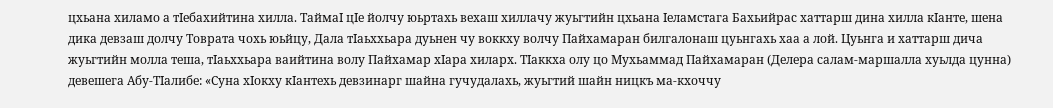цхьана хиламо а тIебахийтина хилла. ТаймаI цIе йолчу юьртахь вехаш хиллачу жуьгтийн цхьана Iеламстага Бахьийрас хаттарш дина хилла кIанте, шена дика девзаш долчу Товрата чохь юьйцу, Дала тIаьххьара дуьнен чу воккху волчу Пайхамаран билгалонаш цуьнгахь хаа а лой. Цуьнга и хаттарш дича жуьгтийн молла теша, тIаьххьара ваийтина волу Пайхамар хIара хиларх. ТIаккха олу цо Мухьаммад Пайхамаран (Делера салам-маршалла хуьлда цунна) девешега Абу-ТIалибе: «Суна хIокху кIантехь девзинарг шайна гучудалахь, жуьгтий шайн ницкъ ма-кхоччу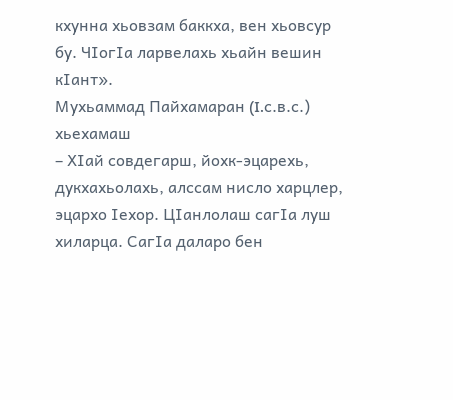кхунна хьовзам баккха, вен хьовсур бу. ЧIогIа ларвелахь хьайн вешин кIант».
Мухьаммад Пайхамаран (I.с.в.с.) хьехамаш
– ХIай совдегарш, йохк-эцарехь, дукхахьолахь, алссам нисло харцлер, эцархо Iехор. ЦIанлолаш сагIа луш хиларца. СагIа даларо бен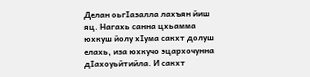Делан оьгIазалла лахъян йиш яц. Нагахь санна цхьамма юхкуш йолу хIума сакхт долуш елахь, иза юхкучо эцархочунна дIахоуьйтийла. И сакхт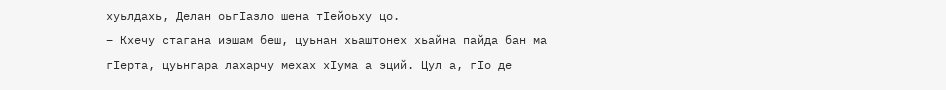хуьлдахь, Делан оьгIазло шена тIейоьху цо.
– Кхечу стагана иэшам беш, цуьнан хьаштонех хьайна пайда бан ма гIерта, цуьнгара лахарчу мехах хIума а эций. Цул а, гIо де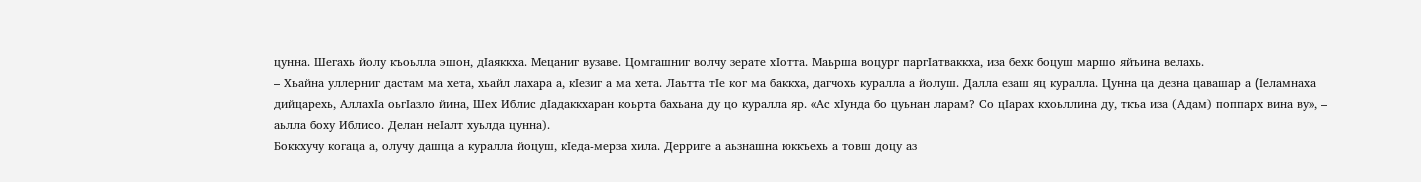цунна. Шегахь йолу къоьлла эшон, дIаяккха. Мецаниг вузаве. Цомгашниг волчу зерате хIотта. Маьрша воцург паргIатваккха, иза бехк боцуш маршо яйъина велахь.
– Хьайна уллерниг дастам ма хета, хьайл лахара а, кIезиг а ма хета. Лаьтта тIе ког ма баккха, дагчохь куралла а йолуш. Далла езаш яц куралла. Цунна ца дезна цавашар а (Iеламнаха дийцарехь, АллахIа оьгIазло йина, Шех Иблис дIадаккхаран коьрта бахьана ду цо куралла яр. «Ас хIунда бо цуьнан ларам? Со цIарах кхоьллина ду, ткъа иза (Адам) поппарх вина ву», – аьлла боху Иблисо. Делан неIалт хуьлда цунна).
Боккхучу когаца а, олучу дашца а куралла йоцуш, кIеда-мерза хила. Дерриге а аьзнашна юккъехь а товш доцу аз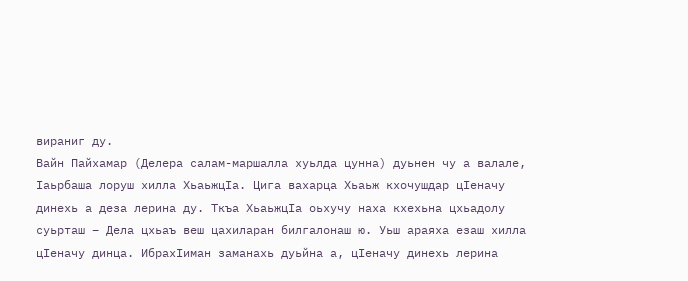вираниг ду.
Вайн Пайхамар (Делера салам-маршалла хуьлда цунна) дуьнен чу а валале, Iаьрбаша лоруш хилла ХьаьжцIа. Цига вахарца Хьаьж кхочушдар цIеначу динехь а деза лерина ду. Ткъа ХьаьжцIа оьхучу наха кхехьна цхьадолу суьрташ – Дела цхьаъ веш цахиларан билгалонаш ю. Уьш араяха езаш хилла цIеначу динца. ИбрахIиман заманахь дуьйна а, цIеначу динехь лерина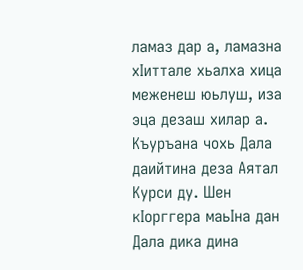ламаз дар а, ламазна хIиттале хьалха хица меженеш юьлуш, иза эца дезаш хилар а.
Къуръана чохь Дала даийтина деза Аятал Курси ду. Шен кIорггера маьIна дан Дала дика дина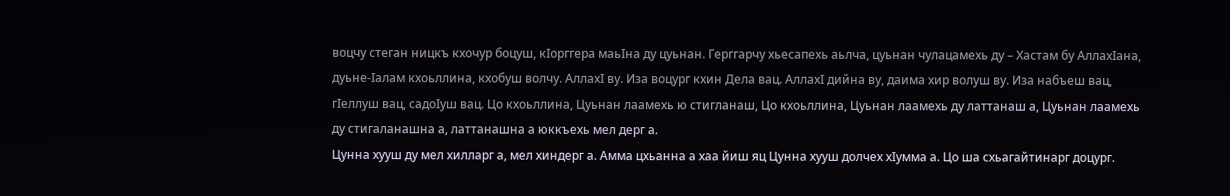воцчу стеган ницкъ кхочур боцуш, кIорггера маьIна ду цуьнан. Герггарчу хьесапехь аьлча, цуьнан чулацамехь ду – Хастам бу АллахIана, дуьне-Iалам кхоьллина, кхобуш волчу. АллахI ву. Иза воцург кхин Дела вац. АллахI дийна ву, даима хир волуш ву. Иза набъеш вац, гIеллуш вац, садоIуш вац. Цо кхоьллина, Цуьнан лаамехь ю стигланаш, Цо кхоьллина, Цуьнан лаамехь ду латтанаш а, Цуьнан лаамехь ду стигаланашна а, латтанашна а юккъехь мел дерг а.
Цунна хууш ду мел хилларг а, мел хиндерг а. Амма цхьанна а хаа йиш яц Цунна хууш долчех хIумма а. Цо ша схьагайтинарг доцург.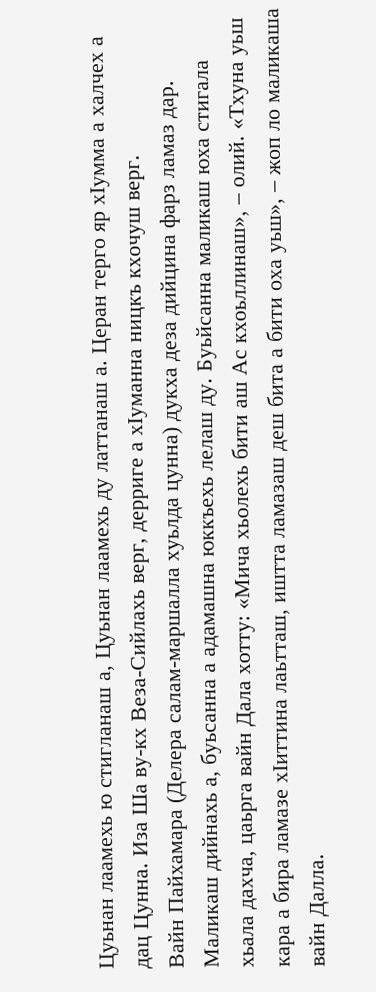Цуьнан лаамехь ю стигланаш а, Цуьнан лаамехь ду латтанаш а. Церан терго яр хIумма а халчех а дац Цунна. Иза Ша ву-кх Веза-Сийлахь верг, дерриге а хIуманна ницкъ кхочуш верг.
Вайн Пайхамара (Делера салам-маршалла хуьлда цунна) дукха деза дийцина фарз ламаз дар. Маликаш дийнахь а, буьсанна а адамашна юккъехь лелаш ду. Буьйсанна маликаш юха стигала хьала дахча, цаьрга вайн Дала хотту: «Мича хьолехь бити аш Ас кхоьллинаш», – олий. «Тхуна уьш кара а бира ламазе хIиттина лаьтташ, иштта ламазаш деш бита а бити оха уьш», – жоп ло маликаша вайн Далла.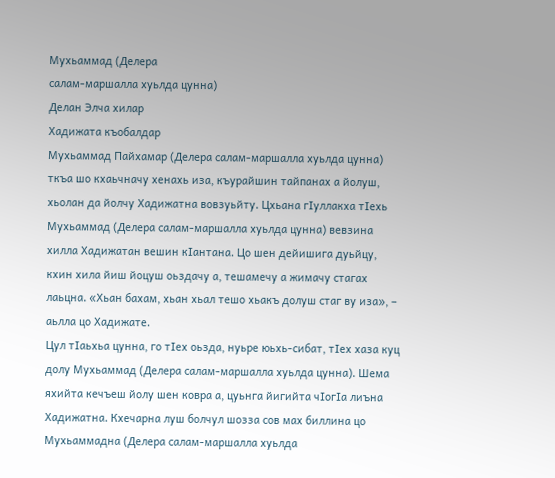Мухьаммад (Делера
салам-маршалла хуьлда цунна)
Делан Элча хилар
Хадижата къобалдар
Мухьаммад Пайхамар (Делера салам-маршалла хуьлда цунна) ткъа шо кхаьчначу хенахь иза, къурайшин тайпанах а йолуш, хьолан да йолчу Хадижатна вовзуьйту. Цхьана гIуллакха тIехь Мухьаммад (Делера салам-маршалла хуьлда цунна) вевзина хилла Хадижатан вешин кIантана. Цо шен дейишига дуьйцу, кхин хила йиш йоцуш оьздачу а, тешамечу а жимачу стагах лаьцна. «Хьан бахам, хьан хьал тешо хьакъ долуш стаг ву иза», – аьлла цо Хадижате.
Цул тIаьхьа цунна, го тIех оьзда, нуьре юьхь-сибат, тIех хаза куц долу Мухьаммад (Делера салам-маршалла хуьлда цунна). Шема яхийта кечъеш йолу шен ковра а, цуьнга йигийта чIогIа лиъна Хадижатна. Кхечарна луш болчул шозза сов мах биллина цо Мухьаммадна (Делера салам-маршалла хуьлда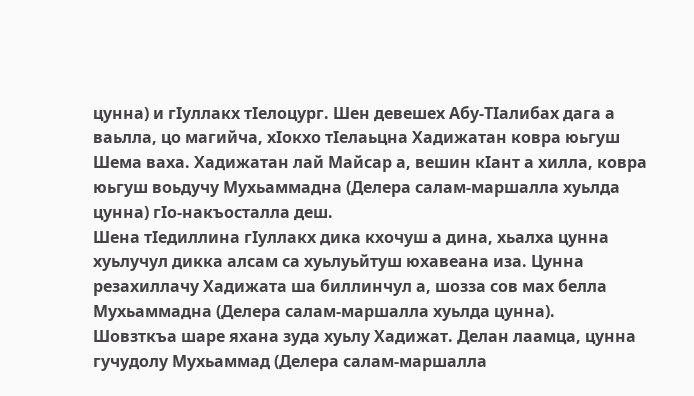цунна) и гIуллакх тIелоцург. Шен девешех Абу-ТIалибах дага а ваьлла, цо магийча, хIокхо тIелаьцна Хадижатан ковра юьгуш Шема ваха. Хадижатан лай Майсар а, вешин кIант а хилла, ковра юьгуш воьдучу Мухьаммадна (Делера салам-маршалла хуьлда цунна) гIо-накъосталла деш.
Шена тIедиллина гIуллакх дика кхочуш а дина, хьалха цунна хуьлучул дикка алсам са хуьлуьйтуш юхавеана иза. Цунна резахиллачу Хадижата ша биллинчул а, шозза сов мах белла Мухьаммадна (Делера салам-маршалла хуьлда цунна).
Шовзткъа шаре яхана зуда хуьлу Хадижат. Делан лаамца, цунна гучудолу Мухьаммад (Делера салам-маршалла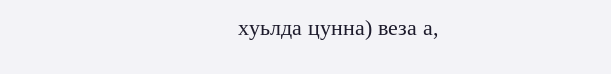хуьлда цунна) веза а,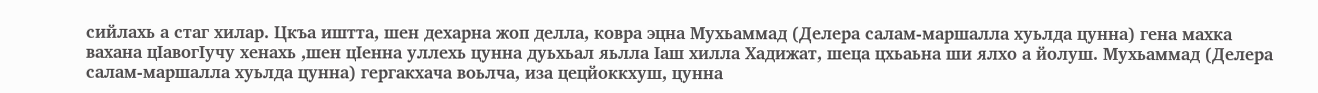сийлахь а стаг хилар. Цкъа иштта, шен дехарна жоп делла, ковра эцна Мухьаммад (Делера салам-маршалла хуьлда цунна) гена махка вахана цIавогIучу хенахь ,шен цIенна уллехь цунна дуьхьал яьлла Iаш хилла Хадижат, шеца цхьаьна ши ялхо а йолуш. Мухьаммад (Делера салам-маршалла хуьлда цунна) гергакхача воьлча, иза цецйоккхуш, цунна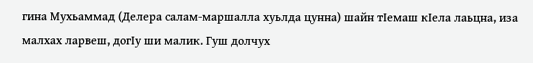гина Мухьаммад (Делера салам-маршалла хуьлда цунна) шайн тIемаш кIела лаьцна, иза малхах ларвеш, догIу ши малик. Гуш долчух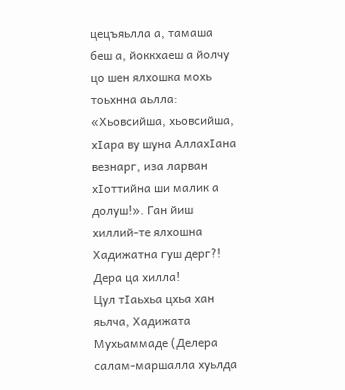цецъяьлла а, тамаша беш а, йоккхаеш а йолчу цо шен ялхошка мохь тоьхнна аьлла: «Хьовсийша, хьовсийша, хIара ву шуна АллахIана везнарг, иза ларван хIоттийна ши малик а долуш!». Ган йиш хиллий-те ялхошна Хадижатна гуш дерг?! Дера ца хилла!
Цул тIаьхьа цхьа хан яьлча, Хадижата Мухьаммаде (Делера салам-маршалла хуьлда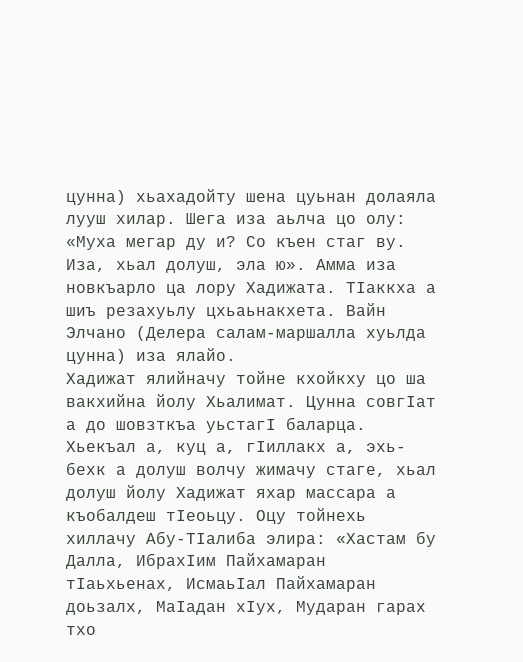цунна) хьахадойту шена цуьнан долаяла лууш хилар. Шега иза аьлча цо олу: «Муха мегар ду и? Со къен стаг ву. Иза, хьал долуш, эла ю». Амма иза новкъарло ца лору Хадижата. ТIаккха а шиъ резахуьлу цхьаьнакхета. Вайн Элчано (Делера салам-маршалла хуьлда цунна) иза ялайо.
Хадижат ялийначу тойне кхойкху цо ша вакхийна йолу Хьалимат. Цунна совгIат а до шовзткъа уьстагI баларца.
Хьекъал а, куц а, гIиллакх а, эхь-бехк а долуш волчу жимачу стаге, хьал долуш йолу Хадижат яхар массара а къобалдеш тIеоьцу. Оцу тойнехь хиллачу Абу-ТIалиба элира: «Хастам бу Далла, ИбрахIим Пайхамаран тIаьхьенах, ИсмаьIал Пайхамаран доьзалх, МаIадан хIух, Мударан гарах тхо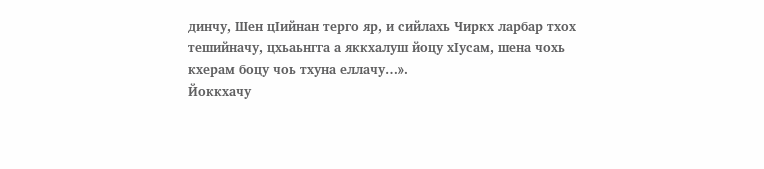динчу, Шен цIийнан терго яр, и сийлахь Чиркх ларбар тхох тешийначу, цхьаьнгга а яккхалуш йоцу хIусам, шена чохь кхерам боцу чоь тхуна еллачу…».
Йоккхачу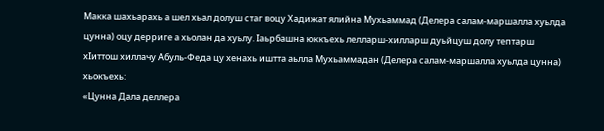Макка шахьарахь а шел хьал долуш стаг воцу Хадижат ялийна Мухьаммад (Делера салам-маршалла хуьлда цунна) оцу дерриге а хьолан да хуьлу. Iаьрбашна юккъехь лелларш-хилларш дуьйцуш долу тептарш хIиттош хиллачу Абуль-Феда цу хенахь иштта аьлла Мухьаммадан (Делера салам-маршалла хуьлда цунна) хьокъехь:
«Цунна Дала деллера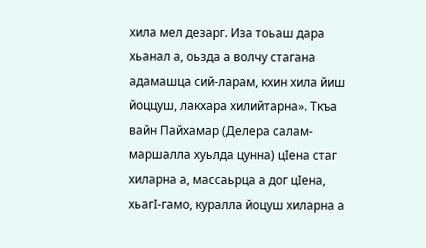хила мел дезарг. Иза тоьаш дара хьанал а, оьзда а волчу стагана адамашца сий-ларам, кхин хила йиш йоццуш, лакхара хилийтарна». Ткъа вайн Пайхамар (Делера салам-маршалла хуьлда цунна) цIена стаг хиларна а, массаьрца а дог цIена, хьагI-гамо, куралла йоцуш хиларна а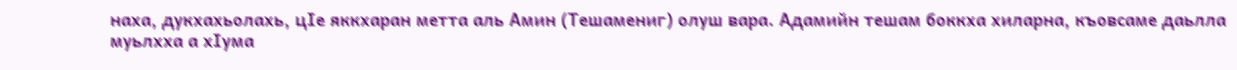наха, дукхахьолахь, цIе яккхаран метта аль Амин (Тешамениг) олуш вара. Адамийн тешам боккха хиларна, къовсаме даьлла муьлхха а хIума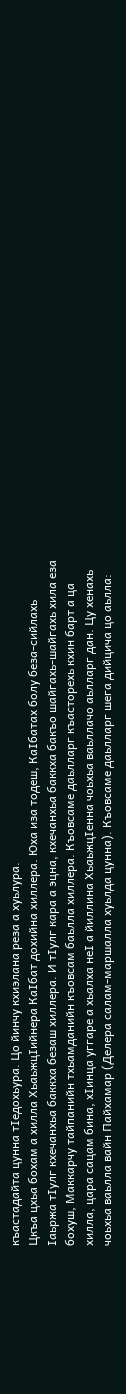къастадайта цунна тIедохьура. Цо йинчу кхиэлана реза а хуьлура.
Цкъа цхьа бохам а хилла ХьаьжцIийнера КаIбат дохийна хиллера. Юха иза тодеш, КаIбатах болу беза-сийлахь Iаьржа тIулг кхечанхьа баккха безаш хиллера. И тIулг кара а эцна, кхечанхьа баккха бакъо шайгахь-шайгахь хила еза бохуш, Маккарчу тайпанийн тхьамданийн къовсам баьлла хиллера. Къовсаме даьлларг къасторехь кхин барт а ца хилла, цара сацам бина, хIинца уггаре а хьалха неI а йиллина ХьаьжцIенна чоьхьа ваьллачо аьлларг дан. Цу хенахь чоьхьа ваьлла вайн Пайхамар (Делера салам-маршалла хуьлда цунна). Къовсаме даьлларг шега дийцича цо аьлла: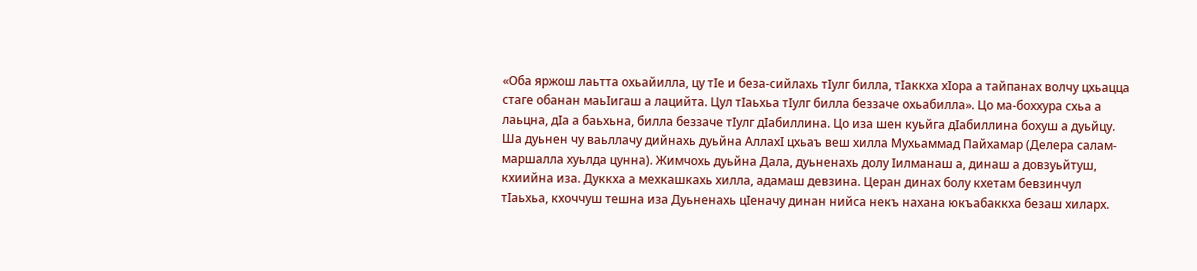«Оба яржош лаьтта охьайилла, цу тIе и беза-сийлахь тIулг билла, тIаккха хIора а тайпанах волчу цхьацца стаге обанан маьIигаш а лацийта. Цул тIаьхьа тIулг билла беззаче охьабилла». Цо ма-боххура схьа а лаьцна, дIа а баьхьна, билла беззаче тIулг дIабиллина. Цо иза шен куьйга дIабиллина бохуш а дуьйцу.
Ша дуьнен чу ваьллачу дийнахь дуьйна АллахI цхьаъ веш хилла Мухьаммад Пайхамар (Делера салам-маршалла хуьлда цунна). Жимчохь дуьйна Дала, дуьненахь долу Iилманаш а, динаш а довзуьйтуш, кхиийна иза. Дуккха а мехкашкахь хилла, адамаш девзина. Церан динах болу кхетам бевзинчул тIаьхьа, кхоччуш тешна иза Дуьненахь цIеначу динан нийса некъ нахана юкъабаккха безаш хиларх.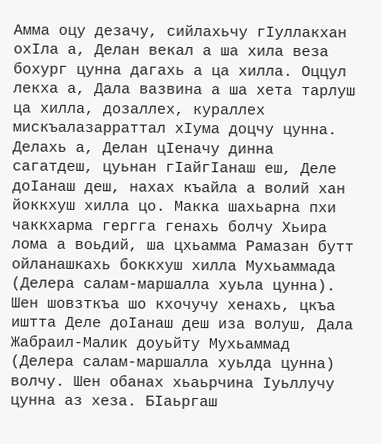Амма оцу дезачу, сийлахьчу гIуллакхан охIла а, Делан векал а ша хила веза бохург цунна дагахь а ца хилла. Оццул лекха а, Дала вазвина а ша хета тарлуш ца хилла, дозаллех, кураллех мискъалазарраттал хIума доцчу цунна.
Делахь а, Делан цIеначу динна сагатдеш, цуьнан гIайгIанаш еш, Деле доIанаш деш, нахах къайла а волий хан йоккхуш хилла цо. Макка шахьарна пхи чаккхарма гергга генахь болчу Хьира лома а воьдий, ша цхьамма Рамазан бутт ойланашкахь боккхуш хилла Мухьаммада (Делера салам-маршалла хуьла цунна). Шен шовзткъа шо кхочучу хенахь, цкъа иштта Деле доIанаш деш иза волуш, Дала Жабраил-Малик доуьйту Мухьаммад (Делера салам-маршалла хуьлда цунна) волчу. Шен обанах хьаьрчина Iуьллучу цунна аз хеза. БIаьргаш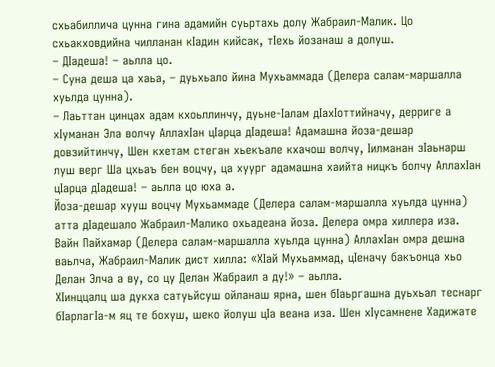схьабиллича цунна гина адамийн суьртахь долу Жабраил-Малик. Цо схьакховдийна чилланан кIадин кийсак, тIехь йозанаш а долуш.
– ДIадеша! – аьлла цо.
– Суна деша ца хаьа, – дуьхьало йина Мухьаммада (Делера салам-маршалла хуьлда цунна).
– Лаьттан цинцах адам кхоьллинчу, дуьне-Iалам дIахIоттийначу, дерриге а хIуманан Эла волчу АллахIан цIарца дIадеша! Адамашна йоза-дешар довзийтинчу, Шен кхетам стеган хьекъале кхачош волчу, Iилманан зIаьнарш луш верг Ша цхьаъ бен воцчу, ца хуург адамашна хаийта ницкъ болчу АллахIан цIарца дIадеша! – аьлла цо юха а.
Йоза-дешар хууш воцчу Мухьаммаде (Делера салам-маршалла хуьлда цунна) атта дIадешало Жабраил-Малико охьадеана йоза. Делера омра хиллера иза. Вайн Пайхамар (Делера салам-маршалла хуьлда цунна) АллахIан омра дешна ваьлча, Жабраил-Малик дист хилла: «ХIай Мухьаммад, цIеначу бакъонца хьо Делан Элча а ву, со цу Делан Жабраил а ду!» – аьлла.
ХIинццалц ша дукха сатуьйсуш ойланаш ярна, шен бIаьргашна дуьхьал теснарг бIарлагIа-м яц те бохуш, шеко йолуш цIа веана иза. Шен хIусамнене Хадижате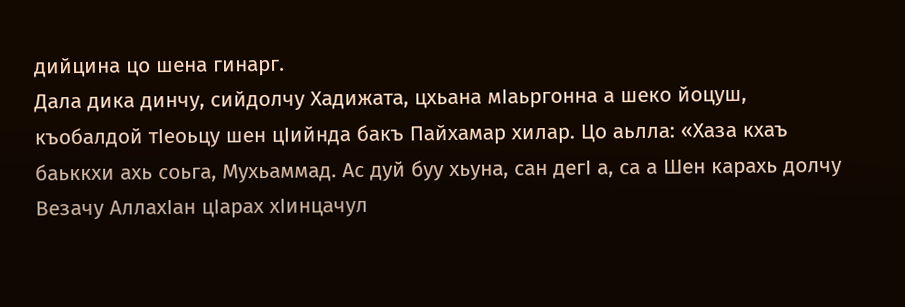дийцина цо шена гинарг.
Дала дика динчу, сийдолчу Хадижата, цхьана мIаьргонна а шеко йоцуш, къобалдой тIеоьцу шен цIийнда бакъ Пайхамар хилар. Цо аьлла: «Хаза кхаъ баьккхи ахь соьга, Мухьаммад. Ас дуй буу хьуна, сан дегI а, са а Шен карахь долчу Везачу АллахIан цIарах хIинцачул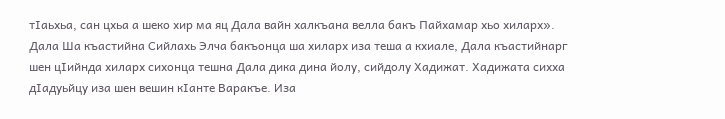тIаьхьа, сан цхьа а шеко хир ма яц Дала вайн халкъана велла бакъ Пайхамар хьо хиларх».
Дала Ша къастийна Сийлахь Элча бакъонца ша хиларх иза теша а кхиале, Дала къастийнарг шен цIийнда хиларх сихонца тешна Дала дика дина йолу, сийдолу Хадижат. Хадижата сихха дIадуьйцу иза шен вешин кIанте Варакъе. Иза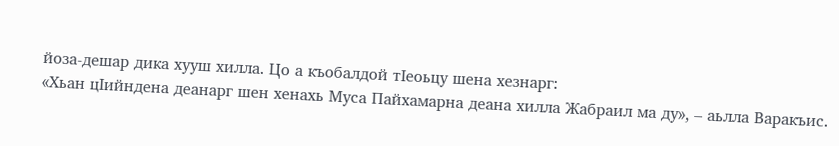йоза-дешар дика хууш хилла. Цо а къобалдой тIеоьцу шена хезнарг:
«Хьан цIийндена деанарг шен хенахь Муса Пайхамарна деана хилла Жабраил ма ду», – аьлла Варакъис.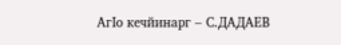АгIо кечйинарг – С.ДАДАЕВ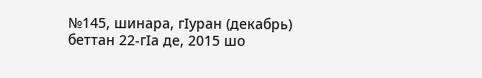№145, шинара, гIуран (декабрь) беттан 22-гIа де, 2015 шо